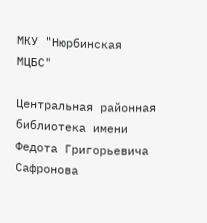МКУ "Нюрбинская МЦБС"

Центральная районная библиотека имени Федота Григорьевича Сафронова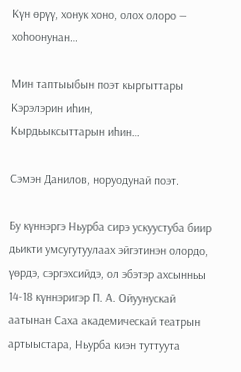Күн өрүү, хонук хоно, олох олоро — хоһоонунан…

Мин таптыыбын поэт кыргыттары
Кэрэлэрин иһин,
Кырдьыксыттарын иһин…

Сэмэн Данилов, норуодунай поэт.

Бу күннэргэ Ньурба сирэ ускуустуба биир дьикти умсугутуулаах эйгэтинэн олордо, үөрдэ, сэргэхсийдэ, ол эбэтэр ахсынньы 14-18 күннэригэр П. А. Ойуунускай аатынан Саха академическай театрын артыыстара, Ньурба киэн туттуута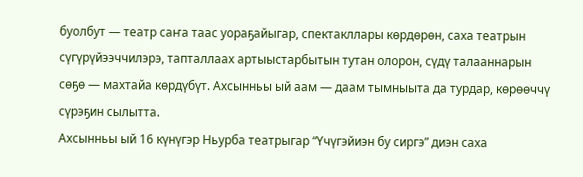буолбут — театр саҥа таас уораҕайыгар, спектакллары көрдөрөн, саха театрын сүгүрүйээччилэрэ, тапталлаах артыыстарбытын тутан олорон, сүдү талааннарын сөҕө — махтайа көрдүбүт. Ахсынньы ый аам — даам тымныыта да турдар, көрөөччү сүрэҕин сылытта.
Ахсынньы ый 16 күнүгэр Ньурба театрыгар “Үчүгэйиэн бу сиргэ” диэн саха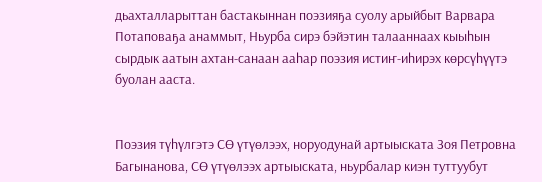дьахталларыттан бастакыннан поэзияҕа суолу арыйбыт Варвара Потаповаҕа анаммыт, Ньурба сирэ бэйэтин талааннаах кыыһын сырдык аатын ахтан-санаан ааһар поэзия истиҥ-иһирэх көрсүһүүтэ буолан ааста.


Поэзия түһүлгэтэ СӨ үтүөлээх, норуодунай артыыската Зоя Петровна Багынанова, СӨ үтүөлээх артыыската, ньурбалар киэн туттуубут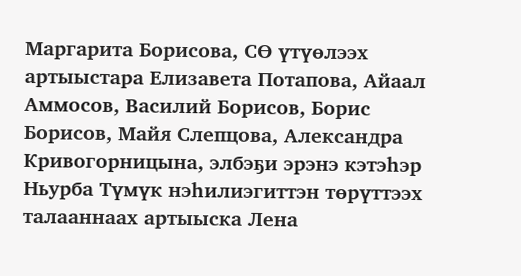Маргарита Борисова, СӨ үтүөлээх артыыстара Елизавета Потапова, Айаал Аммосов, Василий Борисов, Борис Борисов, Майя Слепцова, Александра Кривогорницына, элбэҕи эрэнэ кэтэһэр Ньурба Түмүк нэһилиэгиттэн төрүттээх талааннаах артыыска Лена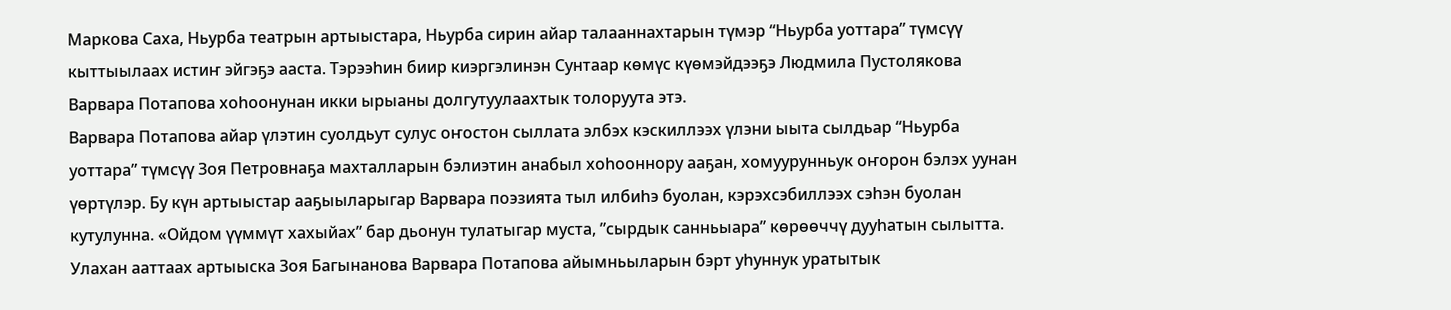Маркова Саха, Ньурба театрын артыыстара, Ньурба сирин айар талааннахтарын түмэр “Ньурба уоттара” түмсүү кыттыылаах истиҥ эйгэҕэ ааста. Тэрээһин биир киэргэлинэн Сунтаар көмүс күөмэйдээҕэ Людмила Пустолякова Варвара Потапова хоһоонунан икки ырыаны долгутуулаахтык толоруута этэ.
Варвара Потапова айар үлэтин суолдьут сулус оҥостон сыллата элбэх кэскиллээх үлэни ыыта сылдьар “Ньурба уоттара” түмсүү Зоя Петровнаҕа махталларын бэлиэтин анабыл хоһооннору ааҕан, хомуурунньук оҥорон бэлэх уунан үөртүлэр. Бу күн артыыстар ааҕыыларыгар Варвара поэзията тыл илбиһэ буолан, кэрэхсэбиллээх сэһэн буолан кутулунна. «Ойдом үүммүт хахыйах” бар дьонун тулатыгар муста, ”сырдык санньыара” көрөөччү дууһатын сылытта. Улахан ааттаах артыыска Зоя Багынанова Варвара Потапова айымньыларын бэрт уһуннук уратытык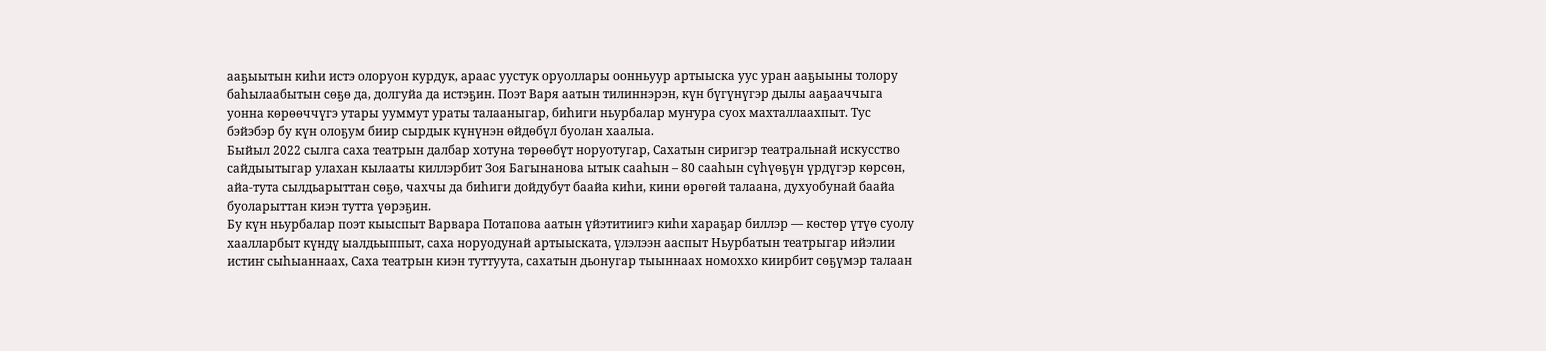ааҕыытын киһи истэ олоруон курдук, араас уустук оруоллары оонньуур артыыска уус уран ааҕыыны толору баһылаабытын сөҕө да, долгуйа да истэҕин. Поэт Варя аатын тилиннэрэн, күн бүгүнүгэр дылы ааҕааччыга уонна көрөөччүгэ утары ууммут ураты талааныгар, биһиги ньурбалар муҥура суох махталлаахпыт. Тус бэйэбэр бу күн олоҕум биир сырдык күнүнэн өйдөбүл буолан хаалыа.
Быйыл 2022 сылга саха театрын далбар хотуна төрөөбүт норуотугар, Сахатын сиригэр театральнай искусство сайдыытыгар улахан кылааты киллэрбит Зоя Багынанова ытык сааһын – 80 сааһын сүһүөҕүн үрдүгэр көрсөн, айа-тута сылдьарыттан сөҕө, чахчы да биһиги дойдубут баайа киһи, кини өрөгөй талаана, духуобунай баайа буоларыттан киэн тутта үөрэҕин.
Бу күн ньурбалар поэт кыыспыт Варвара Потапова аатын үйэтитиигэ киһи хараҕар биллэр — көстөр үтүө суолу хаалларбыт күндү ыалдьыппыт, саха норуодунай артыыската, үлэлээн ааспыт Ньурбатын театрыгар ийэлии истиҥ сыһыаннаах, Саха театрын киэн туттуута, сахатын дьонугар тыыннаах номоххо киирбит сөҕүмэр талаан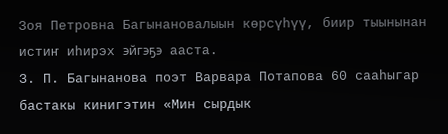Зоя Петровна Багынановалыын көрсүһүү, биир тыынынан истиҥ иһирэх эйгэҕэ ааста.
З. П. Багынанова поэт Варвара Потапова 60 сааһыгар бастакы кинигэтин «Мин сырдык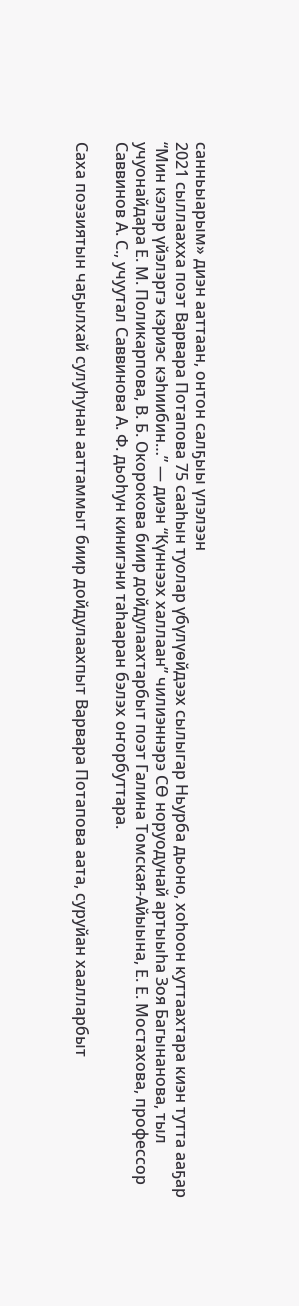санньыарым» диэн ааттаан, онтон салҕыы үлэлээн
2021 сыллаахха поэт Варвара Потапова 75 сааһын туолар үбүлүөйдээх сылыгар Ньурба дьоно, хоһоон куттаахтара киэн тутта ааҕар “Мин кэлэр үйэлэргэ кэриэс кэһиибин…” — диэн “Күннээх халлаан” чилиэннэрэ СӨ норуодунай артыыһа Зоя Багынанова, тыл учуонайдара Е. М. Поликарпова, В. Б. Окорокова биир дойдулаахтарбыт поэт Галина Томская-Айыына, Е. Е. Мостахова, профессор Саввинов А. С., учуутал Саввинова А. Ф. дьоһун кинигэни таһааран бэлэх оҥорбуттара.

Саха поэзиятын чаҕылхай сулуһунан ааттаммыт биир дойдулаахпыт Варвара Потапова аата, суруйан хаалларбыт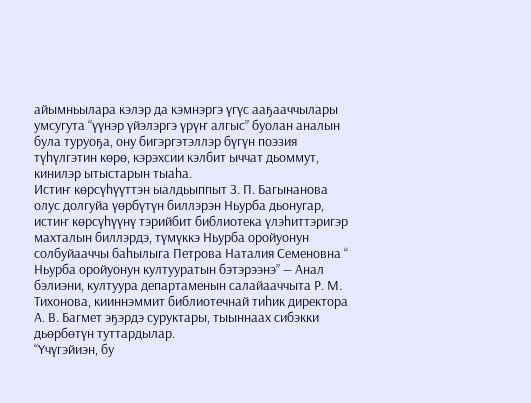айымньылара кэлэр да кэмнэргэ үгүс ааҕааччылары умсугута “үүнэр үйэлэргэ үрүҥ алгыс” буолан аналын була туруоҕа, ону бигэргэтэллэр бүгүн поэзия түһүлгэтин көрө, кэрэхсии кэлбит ыччат дьоммут, кинилэр ытыстарын тыаһа.
Истиҥ көрсүһүүттэн ыалдьыппыт З. П. Багынанова олус долгуйа үөрбүтүн биллэрэн Ньурба дьонугар, истиҥ көрсүһүүнү тэрийбит библиотека үлэһиттэригэр махталын биллэрдэ, түмүккэ Ньурба оройуонун солбуйааччы баһылыга Петрова Наталия Семеновна “ Ньурба оройуонун култууратын бэтэрээнэ” — Анал бэлиэни, култуура департаменын салайааччыта Р. М. Тихонова, кииннэммит библиотечнай тиһик директора А. В. Багмет эҕэрдэ суруктары, тыыннаах сибэкки дьөрбөтүн туттардылар.
“Үчүгэйиэн, бу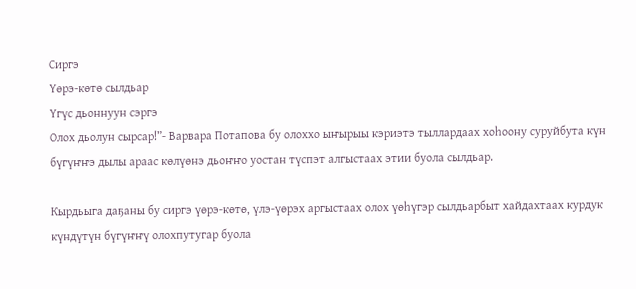Сиргэ
Үөрэ-көтө сылдьар
Үгүс дьоннуун сэргэ
Олох дьолун сырсар!”- Варвара Потапова бу олоххо ыҥырыы кэриэтэ тыллардаах хоһоону суруйбута күн бүгүҥҥэ дылы араас көлүөнэ дьоҥҥо уостан түспэт алгыстаах этии буола сылдьар.

Кырдьыга даҕаны бу сиргэ үөрэ-көтө, үлэ-үөрэх аргыстаах олох үөһүгэр сылдьарбыт хайдахтаах курдук күндүтүн бүгүҥҥү олохпутугар буола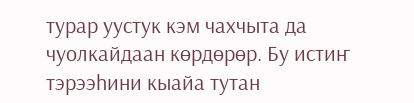турар уустук кэм чахчыта да чуолкайдаан көрдөрөр. Бу истиҥ тэрээһини кыайа тутан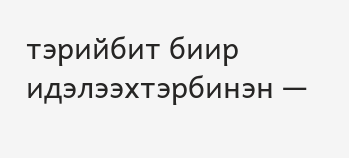тэрийбит биир идэлээхтэрбинэн —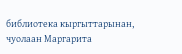библиотека кыргыттарынан, чуолаан Маргарита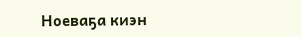Ноеваҕа киэн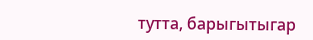тутта, барыгытыгар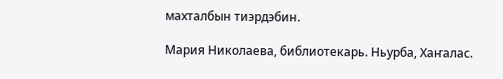махталбын тиэрдэбин.

Мария Николаева, библиотекарь. Ньурба, Хаҥалас.